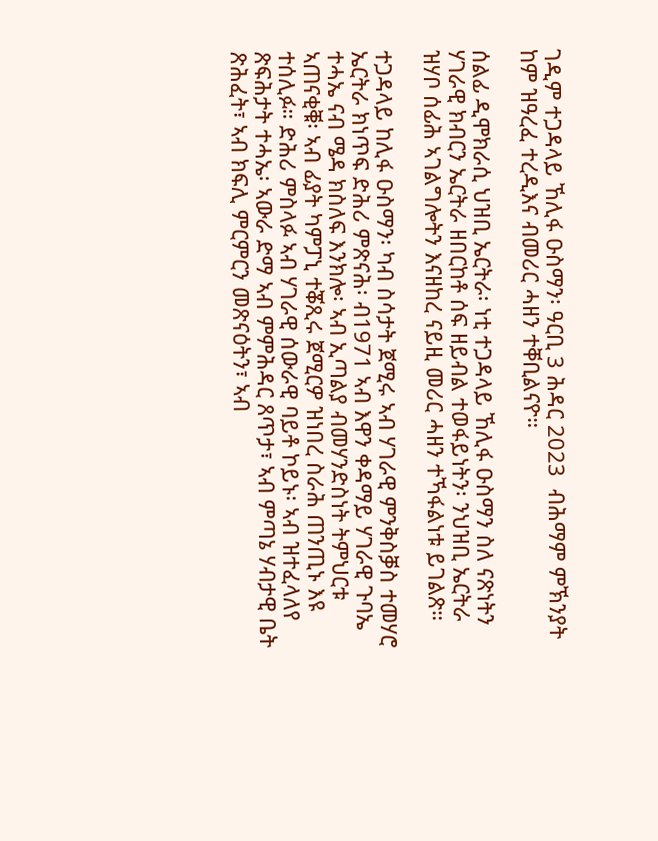ገዲም ተጋዳላይ ኸሊፋ ዑስማን፡ ዓርቢ 3 ሕዳር 2023  ብሕማም ምኽንያት ከም ዝዓረፈ ተረዲእና ብመሪር ሓዘን ተቐቢልናዮ።

ሰልፊ ዲሞክራሲ ህዝቢ ኤርትራ፡ ነቲ ተጋዳላይ ኸሊፋ ዑስማን ስለ ናጽነትን ሃገራዊ ክብርን ኤርትራ ዘበርከቶ ሰፍ ዘይብል ተወፋይነትን፡ ንህዝቢ ኤርትራ ዝሃቦ ሰፊሕ ኣገልግሎትን እናዘከረ ናይዚ መሪር ሓዘን ተኻፋልነቱ ይገልጽ።

ተጋዳላይ ከሊፋ ዑስማን፡ ካብ ስሳታት ጀሚሩ ኣብ ሃገራዊ ምንቅስቓስ ተመሃሮ ኤርትራ ክነጥፍ ድሕሪ ምጽናሕ፡ ብ1971 ኣብ እዋን ቀዳማይ ሃገራዊ ጉባኤ ተሓኤ ናብ ሜዳ ክስለፍ እንክሎ፡ ኣብ ኢጣልያ ብመሃንድስነት ትምህርቱ ኣጠናቂቑ፡ ኣብ ፊያት ካምፓኒ ተቖጺሩ ጀሚርዎ ዝነበረ ስራሕ ጠንጢኑ እዩ ተሰሊፉ። ድሕሪ ምስላፉ ኣብ ሃገራዊ ሰውራዊ ባይቶ ኮይኑ፡ ኣብ ዝተፈላለየ ጽፍሕታት ተሓኤ፡ ኣውራ ድማ ኣብ ምምሕዳር ጸጥታ፣ ኣብ ምጣኔ ሃብታዊ ቤት ጽሕፈት፣ ኣብ ክፍሊ ምርምርን መጽናዕትን፣ ኣብ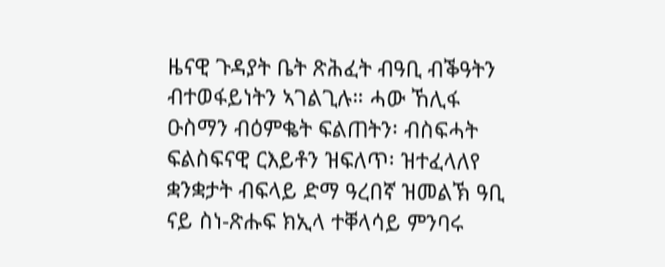ዜናዊ ጉዳያት ቤት ጽሕፈት ብዓቢ ብቕዓትን ብተወፋይነትን ኣገልጊሉ። ሓው ኸሊፋ ዑስማን ብዕምቈት ፍልጠትን፡ ብስፍሓት ፍልስፍናዊ ርእይቶን ዝፍለጥ፡ ዝተፈላለየ ቋንቋታት ብፍላይ ድማ ዓረበኛ ዝመልኽ ዓቢ ናይ ስነ-ጽሑፍ ክኢላ ተቐላሳይ ምንባሩ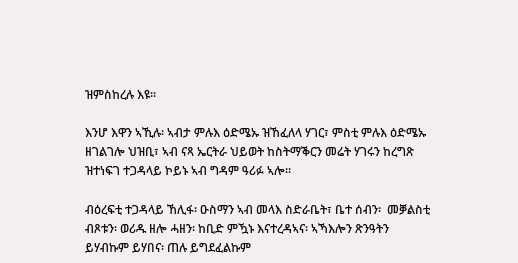ዝምስከረሉ እዩ።

እንሆ እዋን ኣኺሉ፡ ኣብታ ምሉእ ዕድሜኡ ዝኸፈለላ ሃገር፣ ምስቲ ምሉእ ዕድሜኡ ዘገልገሎ ህዝቢ፣ ኣብ ናጻ ኤርትራ ህይወት ከስትማቕርን መሬት ሃገሩን ከረግጽ ዝተነፍገ ተጋዳላይ ኮይኑ ኣብ ግዳም ዓሪፉ ኣሎ።

ብዕረፍቲ ተጋዳላይ ኸሊፋ፡ ዑስማን ኣብ መላእ ስድራቤት፣ ቤተ ሰብን፡  መቓልስቲ ብጾቱን፡ ወሪዱ ዘሎ ሓዘን፡ ከቢድ ምዃኑ እናተረዳኣና፡ ኣኻእሎን ጽንዓትን ይሃብኩም ይሃበና፡ ጠሉ ይግደፈልኩም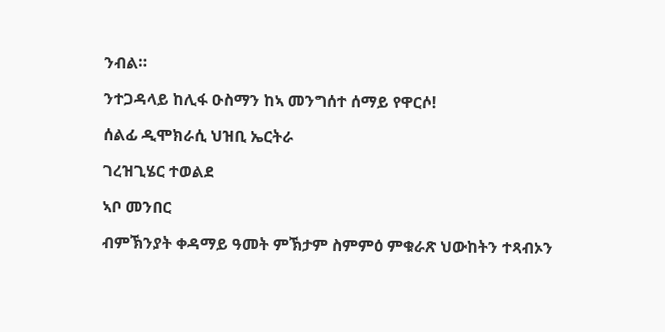ንብል።

ንተጋዳላይ ከሊፋ ዑስማን ከኣ መንግሰተ ሰማይ የዋርሶ!

ሰልፊ ዲሞክራሲ ህዝቢ ኤርትራ

ገረዝጊሄር ተወልደ

ኣቦ መንበር

ብምኽንያት ቀዳማይ ዓመት ምኽታም ስምምዕ ምቁራጽ ህውከትን ተጻብኦን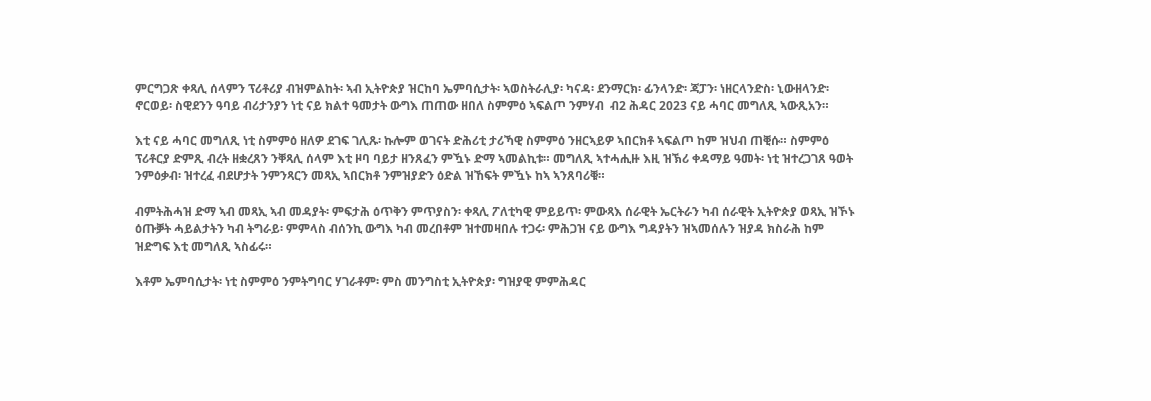ምርግጋጽ ቀጻሊ ሰላምን ፕሪቶሪያ ብዝምልከት፡ ኣብ ኢትዮጵያ ዝርከባ ኤምባሲታት፡ ኣወስትራሊያ፡ ካናዳ፡ ደንማርክ፡ ፊንላንድ፡ ጃፓን፡ ነዘርላንድስ፡ ኒውዘላንድ፡ ኖርወይ፡ ስዊደንን ዓባይ ብሪታንያን ነቲ ናይ ክልተ ዓመታት ውግእ ጠጠው ዘበለ ስምምዕ ኣፍልጦ ንምሃብ  ብ2 ሕዳር 2023 ናይ ሓባር መግለጺ ኣውጺአን።

እቲ ናይ ሓባር መግለጺ ነቲ ስምምዕ ዘለዎ ደገፍ ገሊጹ፡ ኩሎም ወገናት ድሕሪቲ ታሪኻዊ ስምምዕ ንዘርኣይዎ ኣበርክቶ ኣፍልጦ ከም ዝህብ ጠቒሱ። ስምምዕ ፕሪቶርያ ድምጺ ብረት ዘቋረጸን ንቐጻሊ ሰላም እቲ ዞባ ባይታ ዘንጸፈን ምዃኑ ድማ ኣመልኪቱ። መግለጺ ኣተሓሒዙ እዚ ዝኽሪ ቀዳማይ ዓመት፡ ነቲ ዝተረጋገጸ ዓወት ንምዕቃብ፡ ዝተረፈ ብደሆታት ንምንጻርን መጻኢ ኣበርክቶ ንምዝያድን ዕድል ዝኸፍት ምዃኑ ከኣ ኣንጸባሪቑ።

ብምትሕሓዝ ድማ ኣብ መጻኢ ኣብ መዳያት፡ ምፍታሕ ዕጥቅን ምጥያስን፡ ቀጻሊ ፖለቲካዊ ምይይጥ፡ ምውጻእ ሰራዊት ኤርትራን ካብ ሰራዊት ኢትዮጵያ ወጻኢ ዝኾኑ ዕጡቓት ሓይልታትን ካብ ትግራይ፡ ምምላስ ብሰንኪ ውግእ ካብ መረበቶም ዝተመዛበሉ ተጋሩ፡ ምሕጋዝ ናይ ውግእ ግዳያትን ዝኣመሰሉን ዝያዳ ክስራሕ ከም ዝድግፍ እቲ መግለጺ ኣስፊሩ።

እቶም ኤምባሲታት፡ ነቲ ስምምዕ ንምትግባር ሃገራቶም፡ ምስ መንግስቲ ኢትዮጵያ፡ ግዝያዊ ምምሕዳር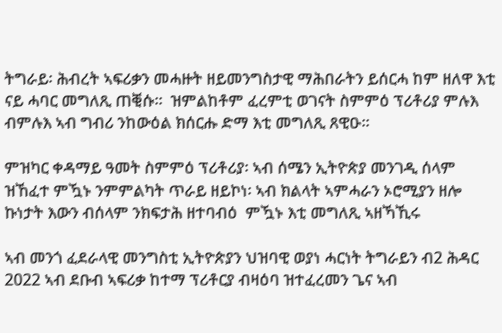ትግራይ፡ ሕብረት ኣፍሪቃን መሓዙት ዘይመንግስታዊ ማሕበራትን ይሰርሓ ከም ዘለዋ እቲ ናይ ሓባር መግለጺ ጠቒሱ።  ዝምልከቶም ፈረምቲ ወገናት ስምምዕ ፕሪቶሪያ ምሉእ ብምሉእ ኣብ ግብሪ ንከውዕል ክሰርሑ ድማ እቲ መግለጺ ጸዊዑ።

ምዝካር ቀዳማይ ዓመት ስምምዕ ፕሪቶሪያ፡ ኣብ ሰሜን ኢትዮጵያ መንገዲ ሰላም ዝኸፈተ ምዃኑ ንምምልካት ጥራይ ዘይኮነ፡ ኣብ ክልላት ኣምሓራን ኦሮሚያን ዘሎ ኩነታት እውን ብሰላም ንክፍታሕ ዘተባብዕ  ምዃኑ እቲ መግለጺ ኣዘኻኺሩ

ኣብ መንጎ ፈደራላዊ መንግስቲ ኢትዮጵያን ህዝባዊ ወያነ ሓርነት ትግራይን ብ2 ሕዳር 2022 ኣብ ደቡብ ኣፍሪቃ ከተማ ፕሪቶርያ ብዛዕባ ዝተፈረመን ጌና ኣብ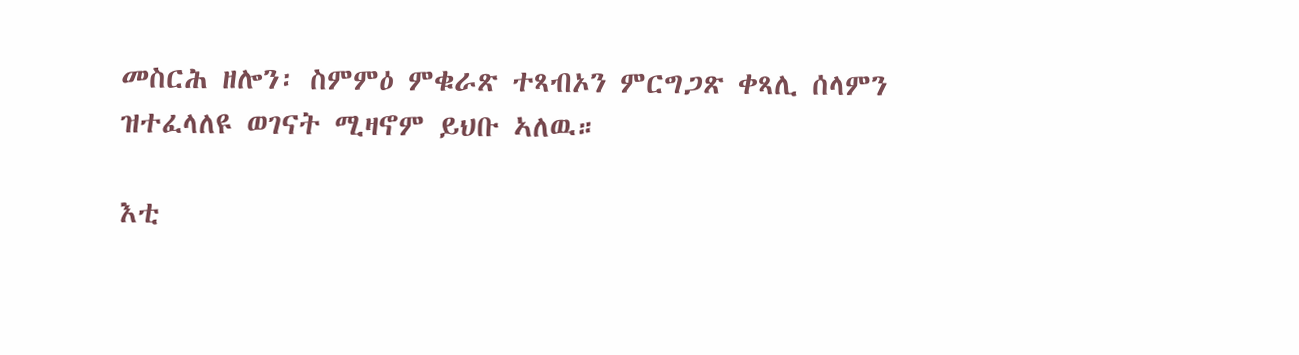መስርሕ ዘሎን፡ ስምምዕ ምቁራጽ ተጻብኦን ምርግጋጽ ቀጻሊ ሰላምን  ዝተፈላለዩ ወገናት ሚዛኖም ይህቡ ኣለዉ።

እቲ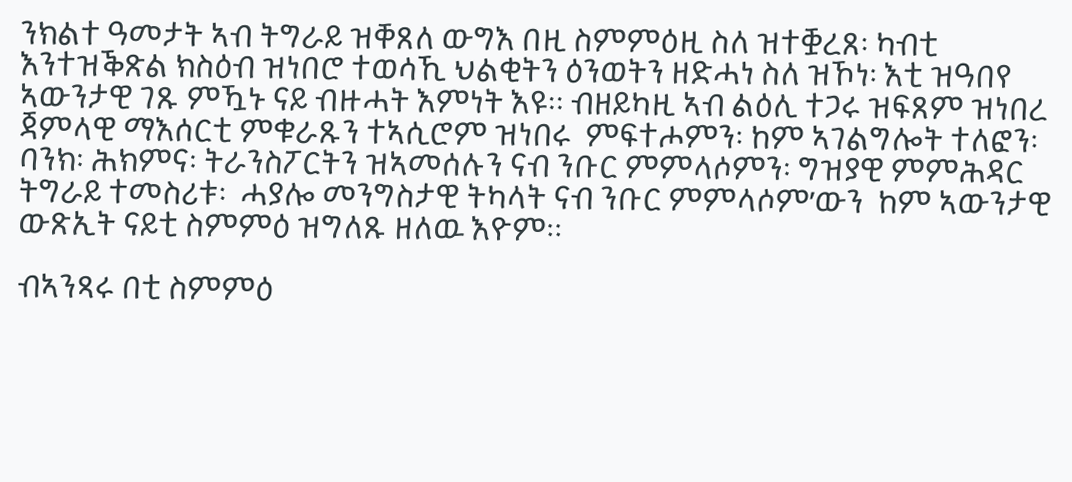ንክልተ ዓመታት ኣብ ትግራይ ዝቐጸለ ውግእ በዚ ስምምዕዚ ስለ ዝተቛረጸ፡ ካብቲ እንተዝቕጽል ክስዕብ ዝነበሮ ተወሳኺ ህልቂትን ዕንወትን ዘድሓነ ስለ ዝኾነ፡ እቲ ዝዓበየ ኣውንታዊ ገጹ ምዃኑ ናይ ብዙሓት እምነት እዩ። ብዘይካዚ ኣብ ልዕሊ ተጋሩ ዝፍጸም ዝነበረ ጃምላዊ ማእሰርቲ ምቁራጹን ተኣሲሮም ዝነበሩ  ምፍተሖምን፡ ከም ኣገልግሎት ተለፎን፡ ባንክ፡ ሕክምና፡ ትራንስፖርትን ዝኣመሰሉን ናብ ንቡር ምምላሶምን፡ ግዝያዊ ምምሕዳር ትግራይ ተመስሪቱ፡  ሓያሎ መንግስታዊ ትካላት ናብ ንቡር ምምላሶም’ውን  ከም ኣውንታዊ ውጽኢት ናይቲ ስምምዕ ዝግለጹ ዘለዉ እዮም።

ብኣንጻሩ በቲ ስምምዕ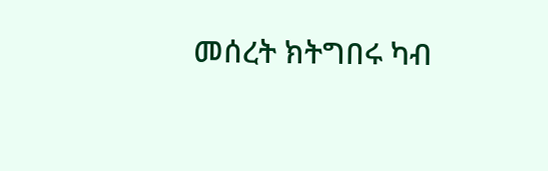መሰረት ክትግበሩ ካብ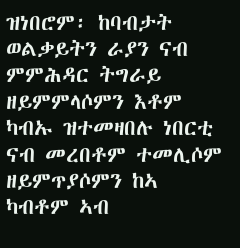ዝነበሮም፡ ከባብታት ወልቃይትን ራያን ናብ ምምሕዳር ትግራይ ዘይምምላሶምን እቶም ካብኡ ዝተመዛበሉ ነበርቲ ናብ መረበቶም ተመሊሶም ዘይምጥያሶምን ከኣ ካብቶም ኣብ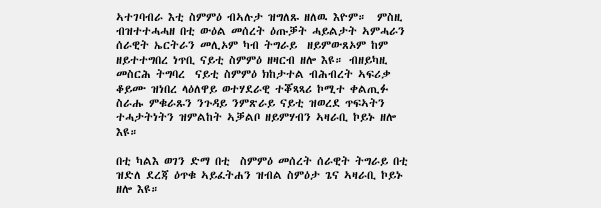ኣተገባብራ እቲ ስምምዕ ብኣሉታ ዝግለጹ ዘለዉ እዮም።  ምስዚ ብዝተተሓሓዘ በቲ ውዕል መሰረት ዕጡቓት ሓይልታት ኣምሓራን ሰራዊት ኤርትራን መሊኦም ካብ ትግራይ  ዘይምውጸኦም ከም ዘይተተግበረ ነጥቢ ናይቲ ስምምዕ ዘዛርብ ዘሎ እዩ። ብዘይካዚ መስርሕ ትግባረ  ናይቲ ስምምዕ ክከታተል ብሕብረት ኣፍሪቃ ቆይሙ ዝነበረ ላዕለዋይ ወተሃደራዊ ተቖጻጻሪ ኮሚተ ቀልጢፉ ስራሑ ምቁራጹን ንጉዳይ ንምጽራይ ናይቲ ዝወረደ ጥፍኣትን ተሓታትነትን ዝምልከት ኣቓልቦ ዘይምሃብን ኣዛራቢ ኮይኑ ዘሎ እዩ።

በቲ ካልእ ወገን ድማ በቲ  ስምምዕ መሰረት ሰራዊት ትግራይ በቲ ዝድለ ደረጃ ዕጥቁ ኣይፈትሐን ዝብል ስምዕታ ጌና ኣዛራቢ ኮይኑ ዘሎ እዩ።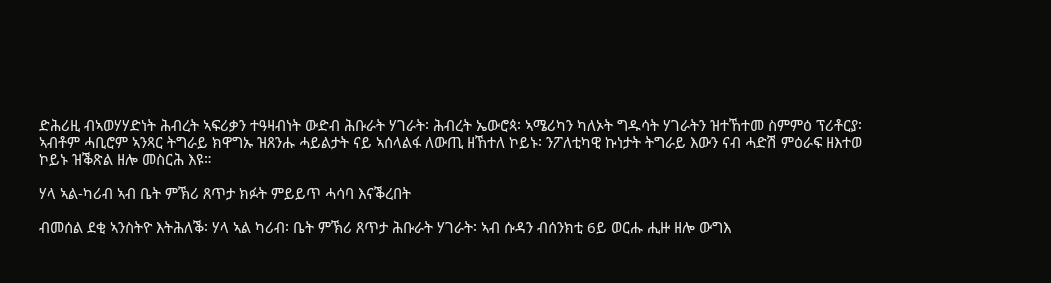ድሕሪዚ ብኣወሃሃድነት ሕብረት ኣፍሪቃን ተዓዛብነት ውድብ ሕቡራት ሃገራት፡ ሕብረት ኤውሮጳ፡ ኣሜሪካን ካለኦት ግዱሳት ሃገራትን ዝተኸተመ ስምምዕ ፕሪቶርያ፡ ኣብቶም ሓቢሮም ኣንጻር ትግራይ ክዋግኡ ዝጸንሑ ሓይልታት ናይ ኣሰላልፋ ለውጢ ዘኸተለ ኮይኑ፡ ንፖለቲካዊ ኩነታት ትግራይ እውን ናብ ሓድሽ ምዕራፍ ዘእተወ ኮይኑ ዝቕጽል ዘሎ መስርሕ እዩ።

ሃላ ኣል-ካሪብ ኣብ ቤት ምኽሪ ጸጥታ ክፉት ምይይጥ ሓሳባ እናቕረበት

ብመሰል ደቂ ኣንስትዮ እትሕለቕ፡ ሃላ ኣል ካሪብ፡ ቤት ምኽሪ ጸጥታ ሕቡራት ሃገራት፡ ኣብ ሱዳን ብሰንክቲ 6ይ ወርሑ ሒዙ ዘሎ ውግእ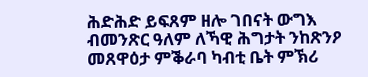ሕድሕድ ይፍጸም ዘሎ ገበናት ውግእ ብመንጽር ዓለም ለኻዊ ሕግታት ንከጽንዖ መጸዋዕታ ምቕራባ ካብቲ ቤት ምኽሪ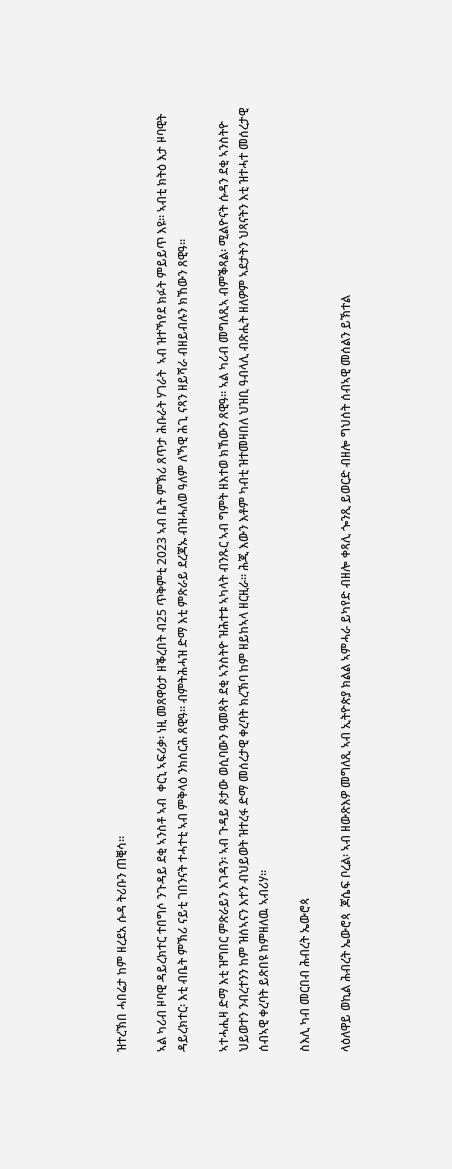ዝተረኽበ ሓበሬታ ከም ዘረደአ ሱዳ ትሪቡን ጠቒሳ።

ኣል ካሪብ ዞባዊ ዳይረክተር ተበግሶ ንጉዳይ ደቂ ኣንስቶ ኣብ  ቀርኒ ኣፍሪቃ፡ ነዚ መጸዋዕታ ዘቕረበት ብ25 ጥቅምቲ 2023 ኣብ ቤት ምኽሪ ጸጥታ ሕቡራት ሃገራት  ኣብ ዝተኻየደ ክፉት ምይይጥ እዩ። ኣብቲ ክትዕ እታ ዞባዊት ዳይረክተር፡ እቲ ብቤት ምኽሪ ናይቲ ገበንናት ተሓተቲ ኣብ ምቅላዕ ንክሰርሕ ጸዊዓ። ብምትሕሓዝ ድማ እቲ ምጽራይ ደረጃኡ ብዝሓለወ ዓለም ለኻዊ ሕጊ ናጻን ዘይሻራ ብዘይብሉን ክኸውን ጸዊዓ።

ኣተሓሒዛ ድማ እቲ ዝግበር ምጽራይን እገዳን፡ ኣብ ጉዳይ ጾታው ወሲባውን ዓመጻት ደቂ ኣንስትዮ ዝሕተቱ ኣካላት ብንጹር ኣብ ግምት ዘእተወ ክኸውን ጸዊዓ። ኣል ካሪብ መግለጺኣ ብምቕጻል፡ ሚልዮናት ሱዳን ደቂ ኣንስትዮ ህይወተን ንብረተንን ከም ዝሰኣናን እተን ብህይወት ዝተረፋ ድማ መሰረታዊ ቀረባት ክረኽባ ከም ዘይከኣላ ዘርዚራ። ሕጂ እውን እቶም ካብቲ ዝተመዛበለ ህዝቢ ዓብላሊ ብጽሒት ዘለዎም ኣደታትን ህጻናትን እቲ ዝተሓተ መሰረታዊ ሰብኣዊ ቀረባት ይጽበዩ ከምዘለዉ ኣብሪሃ።

ስእሊ ካብ መርበብ ሕብረት ኤውሮጳ

ላዕለዋይ ወኪል ሕብረት ኤውሮጳ  ጆሴፍ ቦረል፡ ኣብ ዘውጽእዎ መግለጺ ኣብ ኢትዮጵያ ክልል ኣምሓራ ይካየድ ብዘሎ ቀጻሊ ጐንጺ ይወርድ ብዘሎ ግህሰት ሰብኣዊ መሰልን ይኽተል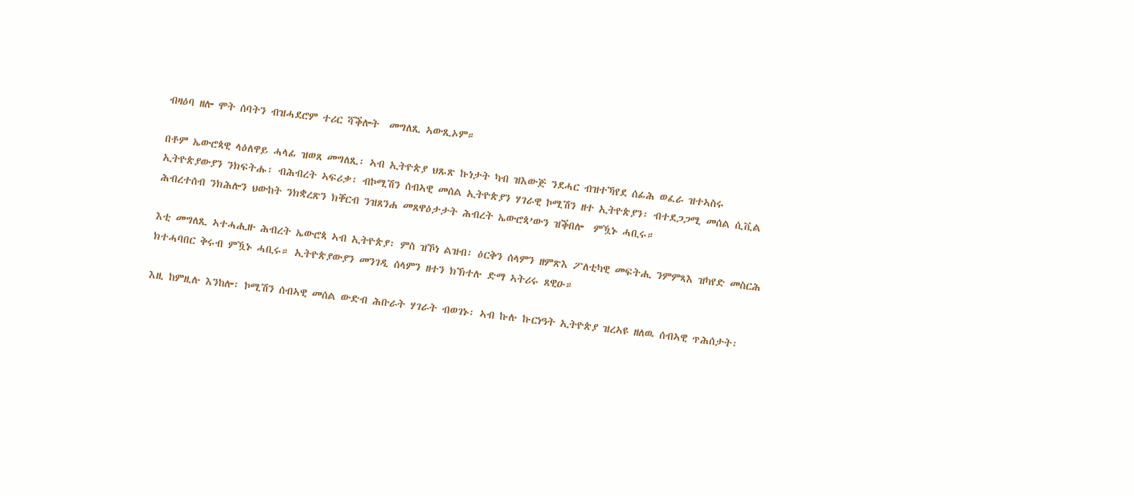ብዛዕባ ዘሎ ሞት ሰባትን ብዝሓደሮም ተሪር ሻቕሎት  መግለጺ ኣውጺኦም።

በቶም ኤውሮጳዊ ላዕለዋይ ሓላፊ ዝወጸ መግለጺ፡ ኣብ ኢትዮጵያ ህጹጽ ኩነታት ካብ ዝእውጅ ንደሓር ብዝተኻየደ ሰፊሕ ወፈራ ዝተኣስሩ ኢትዮጵያውያን ንክፍትሑ፡ ብሕብረት ኣፍሪቃ፡ ብኮሚሽን ሰብኣዊ መሰል ኢትዮጵያን ሃገራዊ ኮሚሽን ዘተ ኢትዮጵያን፡ ብተደጋጋሚ መሰል ሲቪል ሕብረተሰብ ንክሕሎን ህውከት ንክቋረጽን ክቐርብ ንዝጸንሐ መጸዋዕታታት ሕብረት ኤውሮጳ’ውን ዝቕበሎ  ምዃኑ ሓቢሩ።

እቲ መግለጺ ኣተሓሒዙ ሕብረት ኤውሮጳ ኣብ ኢትዮጵያ፡ ምስ ዝኾነ ልዝብ፡ ዕርቅን ሰላምን ዘምጽእ ፖለቲካዊ መፍትሒ ንምምጻእ ዝካየድ መስርሕ ክተሓባበር ቅሩብ ምዃኑ ሓቢሩ። ኢትዮጵያውያን መንገዲ ሰላምን ዘተን ክኽተሉ ድማ ኣትሪሩ ጸዊዑ።

እዚ ከምዚሉ እንከሎ፡ ኮሚሽን ሰብኣዊ መሰል ውድብ ሕቡራት ሃገራት ብወገኑ፡ ኣብ ኩሉ ኩርነዓት ኢትዮጵያ ዝረኣዩ ዘለዉ ሰብኣዊ ጥሕሰታት፡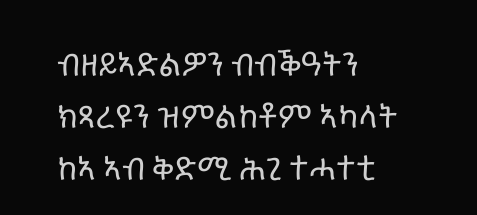ብዘይኣድልዎን ብብቕዓትን ክጻረዩን ዝምልከቶም ኣካላት ከኣ ኣብ ቅድሚ ሕጊ ተሓተቲ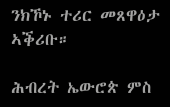ንክኾኑ ተሪር መጸዋዕታ ኣቕሪቡ።

ሕብረት ኤውሮጵ ምስ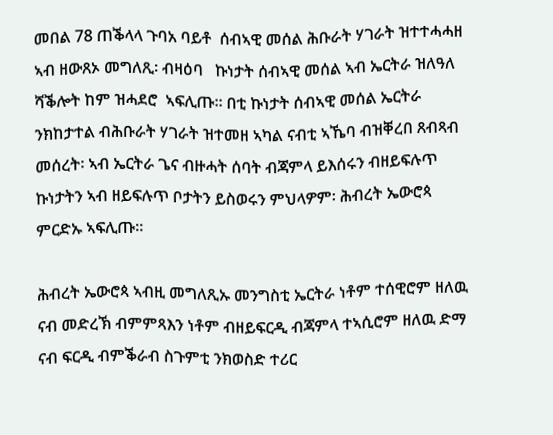መበል 78 ጠቕላላ ጉባአ ባይቶ  ሰብኣዊ መሰል ሕቡራት ሃገራት ዝተተሓሓዘ  ኣብ ዘውጸኦ መግለጺ፡ ብዛዕባ   ኩነታት ሰብኣዊ መሰል ኣብ ኤርትራ ዝለዓለ ሻቕሎት ከም ዝሓደሮ  ኣፍሊጡ። በቲ ኩነታት ሰብኣዊ መሰል ኤርትራ ንክከታተል ብሕቡራት ሃገራት ዝተመዘ ኣካል ናብቲ ኣኼባ ብዝቐረበ ጸብጻብ መሰረት፡ ኣብ ኤርትራ ጌና ብዙሓት ሰባት ብጃምላ ይእሰሩን ብዘይፍሉጥ ኩነታትን ኣብ ዘይፍሉጥ ቦታትን ይስወሩን ምህላዎም፡ ሕብረት ኤውሮጳ ምርድኡ ኣፍሊጡ።

ሕብረት ኤውሮጳ ኣብዚ መግለጺኡ መንግስቲ ኤርትራ ነቶም ተሰዊሮም ዘለዉ ናብ መድረኽ ብምምጻእን ነቶም ብዘይፍርዲ ብጃምላ ተኣሲሮም ዘለዉ ድማ ናብ ፍርዲ ብምቕራብ ስጉምቲ ንክወስድ ተሪር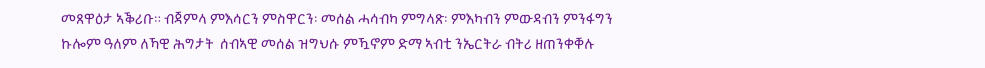መጸዋዕታ ኣቕሪቡ። ብጃምላ ምእሳርን ምስዋርን፡ መሰል ሓሳብካ ምግላጽ፡ ምእካብን ምውዳብን ምንፋግን ኩሎም ዓለም ለኻዊ ሕግታት  ሰብኣዊ መሰል ዝግህሱ ምዃኖም ድማ ኣብቲ ንኤርትራ ብትሪ ዘጠንቀቐሉ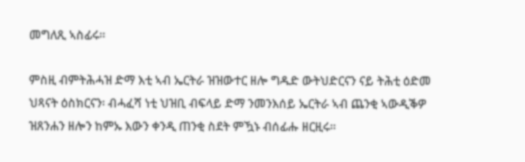መግለጺ ኣስፊሩ።

ምስዚ ብምትሕሓዝ ድማ እቲ ኣብ ኤርትራ ዝዝውተር ዘሎ ግዱድ ውትህድርናን ናይ ትሕቲ ዕድመ ህጻናት ዕስክርናን፡ ብሓፈሻ ነቲ ህዝቢ ብፍላይ ድማ ንመንእሰይ ኤርትራ ኣብ ጨንቂ ኣውዲቕዎ ዝጸንሐን ዘሎን ከምኡ እውን ቀንዲ ጠንቂ ስደት ምዃኑ ብሰፊሑ ዘርዚሩ።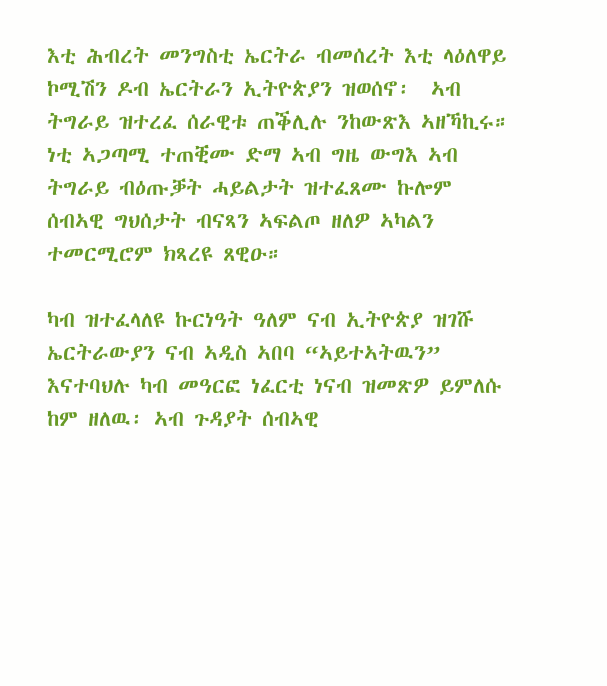እቲ ሕብረት መንግስቲ ኤርትራ ብመሰረት እቲ ላዕለዋይ ኮሚሽን ዶብ ኤርትራን ኢትዮጵያን ዝወሰኖ፡  ኣብ ትግራይ ዝተረፈ ሰራዊቱ ጠቕሊሉ ንከውጽእ ኣዘኻኪሩ። ነቲ ኣጋጣሚ ተጠቒሙ ድማ ኣብ ግዜ ውግእ ኣብ ትግራይ ብዕጡቓት ሓይልታት ዝተፈጸሙ ኩሎም ሰብኣዊ ግህሰታት ብናጻን ኣፍልጦ ዘለዎ ኣካልን ተመርሚሮም ክጻረዩ ጸዊዑ።

ካብ ዝተፈላለዩ ኩርነዓት ዓለም ናብ ኢትዮጵያ ዝገሹ ኤርትራውያን ናብ ኣዲስ ኣበባ “ኣይተኣትዉን” እናተባህሉ ካብ መዓርፎ ነፈርቲ ነናብ ዝመጽዎ ይምለሱ ከም ዘለዉ፡ ኣብ ጉዳያት ሰብኣዊ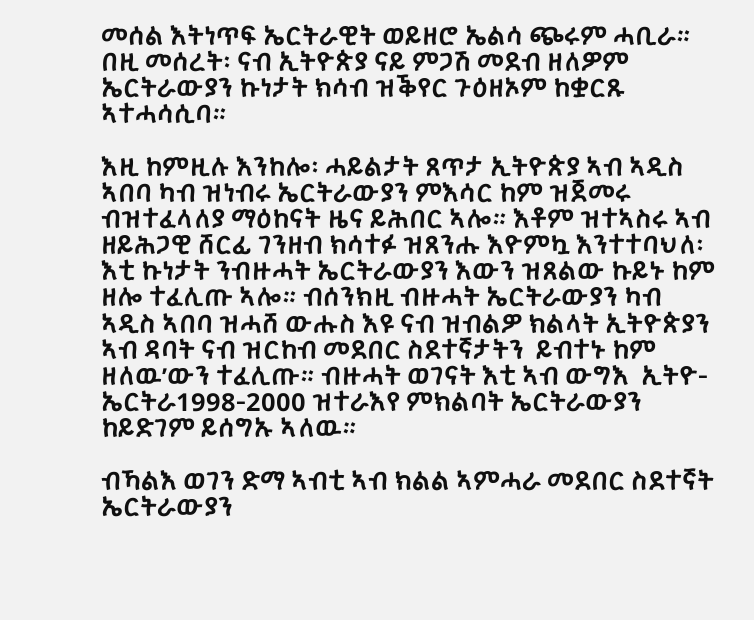መሰል እትነጥፍ ኤርትራዊት ወይዘሮ ኤልሳ ጭሩም ሓቢራ። በዚ መሰረት፡ ናብ ኢትዮጵያ ናይ ምጋሽ መደብ ዘለዎም ኤርትራውያን ኩነታት ክሳብ ዝቕየር ጉዕዘኦም ከቋርጹ ኣተሓሳሲባ።

እዚ ከምዚሉ እንከሎ፡ ሓይልታት ጸጥታ ኢትዮጵያ ኣብ ኣዲስ ኣበባ ካብ ዝነብሩ ኤርትራውያን ምእሳር ከም ዝጀመሩ ብዝተፈላለያ ማዕከናት ዜና ይሕበር ኣሎ። እቶም ዝተኣስሩ ኣብ ዘይሕጋዊ ሸርፊ ገንዘብ ክሳተፉ ዝጸንሑ እዮምኳ እንተተባህለ፡ እቲ ኩነታት ንብዙሓት ኤርትራውያን እውን ዝጸልው ኩይኑ ከም ዘሎ ተፈሊጡ ኣሎ። ብሰንክዚ ብዙሓት ኤርትራውያን ካብ ኣዲስ ኣበባ ዝሓሸ ውሑስ እዩ ናብ ዝብልዎ ክልላት ኢትዮጵያን ኣብ ዳባት ናብ ዝርከብ መደበር ስደተኛታትን  ይብተኑ ከም ዘለዉ’ውን ተፈሊጡ። ብዙሓት ወገናት እቲ ኣብ ውግእ  ኢትዮ-ኤርትራ1998-2000 ዝተራእየ ምክልባት ኤርትራውያን ከይድገም ይሰግኡ ኣለዉ።

ብኻልእ ወገን ድማ ኣብቲ ኣብ ክልል ኣምሓራ መደበር ስደተኛት ኤርትራውያን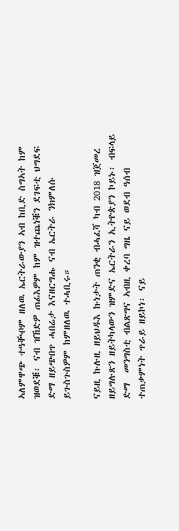ኣለምዋጭ ተዓቚቦም ዘለዉ ኤርትራውያን ኣብ ከቢድ ስግኣት ከም ዝወደቑ፡ ናብ ዝኸድዎ ጠፊእዎም ከም ዝተጨነቑን ደገፍቲ ህግደፍ ድማ ዘይጭበጥ ሓበሬታ እናዘርግሑ ናብ ኤርትራ ንክምለሱ ይጉስጉስዎም ከምዘለዉ ተሓቢሩ።

ናይዚ ኩሉዚ ዘይህዱእ ኩነታት ጠንቂ ብሓፈሻ ካብ 2018 ዝጀመረ ዘይግሉጽን ዘይትካላውን ዝምድና ኤርትራን ኢትዮጵያን ኮይኑ፡ ብፍላይ ድማ  መንግስቲ ብልጽግና ኣብዚ ቀረባ ግዜ ናይ ወደብ ዓሰብ ተጠቃምነት ጥራይ ዘይኮነ፡ ናይ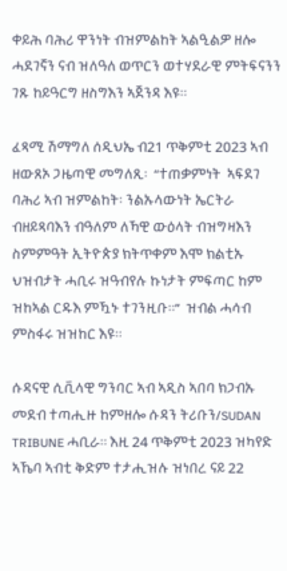ቀይሕ ባሕሪ ዋንነት ብዝምልከት ኣልዒልዎ ዘሎ ሓደገኛን ናብ ዝለዓለ ወጥርን ወተሃደራዊ ምትፍናንን ገጹ ከይዓርግ ዘስግእን ኣጀንዳ እዩ።

ፈጻሚ ሽማግለ ሰዲህኤ ብ21 ጥቅምቲ 2023 ኣብ ዘውጸኦ ጋዜጣዊ መግለጺ፡  “ተጠቃምነት  ኣፍደገ ባሕሪ ኣብ ዝምልከት፡ ንልኡላውነት ኤርትራ ብዘይጻባእን ብዓለም ለኻዊ ውዕላት ብዝግዛእን ስምምዓት ኢትዮጵያ ክትጥቀም እሞ ክልቲኡ ህዝብታት ሓቢሩ ዝዓብየሉ ኩነታት ምፍጣር ከም ዝከኣል ርዱእ ምዃኑ ተገንዚቡ።”  ዝብል ሓሳብ ምስፋሩ ዝዝከር እዩ።

ሱዳናዊ ሲቪላዊ ግንባር ኣብ ኣዲስ ኣበባ ክጋብኡ መደብ ተጣሒዙ ከምዘሎ ሱዳን ትሪቡን/SUDAN TRIBUNE ሓቢራ። እዚ 24 ጥቅምቲ 2023 ዝካየድ ኣኼባ ኣብቲ ቅድም ተታሒዝሉ ዝነበረ ናይ 22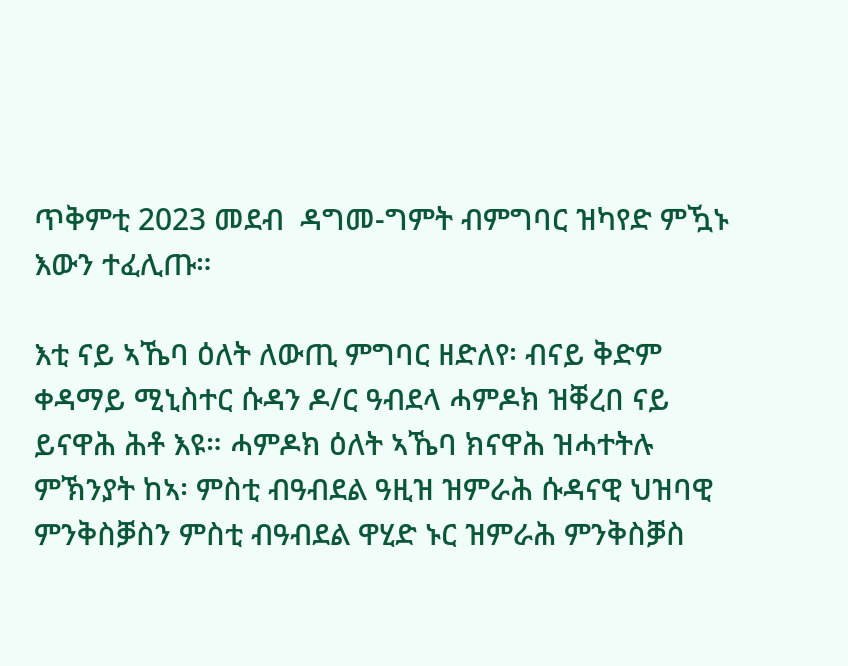ጥቅምቲ 2023 መደብ  ዳግመ-ግምት ብምግባር ዝካየድ ምዃኑ እውን ተፈሊጡ።

እቲ ናይ ኣኼባ ዕለት ለውጢ ምግባር ዘድለየ፡ ብናይ ቅድም ቀዳማይ ሚኒስተር ሱዳን ዶ/ር ዓብደላ ሓምዶክ ዝቐረበ ናይ ይናዋሕ ሕቶ እዩ። ሓምዶክ ዕለት ኣኼባ ክናዋሕ ዝሓተትሉ ምኽንያት ከኣ፡ ምስቲ ብዓብደል ዓዚዝ ዝምራሕ ሱዳናዊ ህዝባዊ ምንቅስቓስን ምስቲ ብዓብደል ዋሂድ ኑር ዝምራሕ ምንቅስቓስ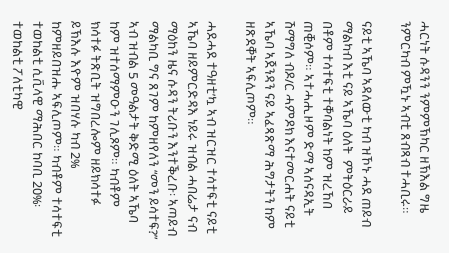ሓርነት ሱዳንን ንምምኽካር ዘኽእል ግዜ ንምርካብ ምዃኑ ኣብቲ ጸብጻብ ተሓቢሩ።

ናይቲ ኣኼባ ኣዳለውቲ ካብ ዝኾኑ ሓደ ጠይብ ማልካብ እቲ ናይ ኣኼባ ዕለት  ምትዕርራይ በቶም ተሳተፍቲ ተቐባልነት ከም ዝረኸበ ጠቒሶም። ኣተሓሒዞም ድማ ኣሰናዳኢት ሽማግለ ብዶ/ር ሓምዶክ እናተመርሐት ናይቲ ኣኼባ ኣጀንዳን ናይ ኣፈጻጽማ ሕግታትን ከም ዘጽደቐት ኣፍሊጦም።

ሓደሓደ ተዓዘቲ’ኳ ኣብ ዝርዝር ተሳተፍቲ ናይቲ ኣኼባ ዘይምርድዳእ ነይሩ ዝብል ሓበሬታ ናብ ማዕከን ዜና ሱዳን ትሪቡን እንተቕረቡ፡ ኣጣይብ ማልካቢ ግና ጸገም ከምዘየለን “መን ይሳተፍ?” ኣብ ዝብል 5 መዓልታት ቅድሚ ዕለት ኣኼባ ከም ዝተሰማምዑን ገሊጾም። ካብቶም ክሳተፉ ትጽቢት ዝግበረሎም ዘይክሳተፉ ይኽእሉ እዮም ዝበሃሉ ካብ 2% ከምዘይበዝሑ ኣፍሊጦም። ካብቶም ተሳተፍቲ ተወከልቲ ሲቪላዊ ማሕበር ከባቢ 20%፡ ተወከልቲ ፖለቲካዊ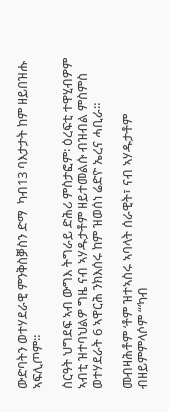ውድባትን ወተሃደራዊ ምንቅስቓስን ድማ  ካብ13 ባእታታት ከም ዘይበዝሑ ኣፍሊጦም።

ስርዓት ህግደፍ ኣብ ውግእ ትግራይ ድሕሪ ምስታፎም፡ ዕረፍቲ ተዋሂብዎም ኣብቲ ዝተባህልዎ ግዜ ናብ ኣሃዱታቶም ዘይተመልሱ ብዝብል ምስምስ ወተሃደራት 6 ኣዋርሕ ንክእሰሩ ከም ዝወሰነ ሬድዮ ኤረና ሓቢራ።

መብዛሕቶም ‘ቶም ዝተኣስሩ ኣባላት ሰራዊት፣ ናብ ኣሃዱታቶም ብዘይምምላሶም “‘ካብ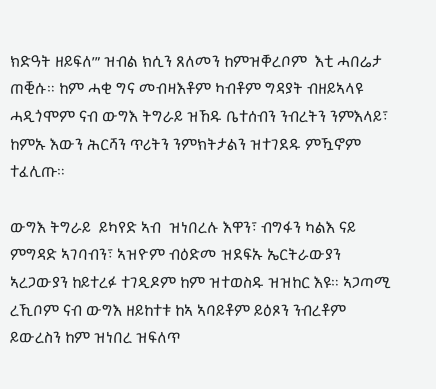ክድዓት ዘይፍለ’” ዝብል ክሲን ጸለመን ከምዝቐረቦም  እቲ ሓበሬታ ጠቒሱ። ከም ሓቂ ግና መብዛእቶም ካብቶም ግዳያት ብዘይኣላዩ ሓዲጎሞም ናብ ውግእ ትግራይ ዝኸዱ ቤተሰብን ንብረትን ንምእላይ፣ ከምኡ እውን ሕርሻን ጥሪትን ንምክትታልን ዝተገደዱ ምዃኖም ተፈሊጡ።

ውግእ ትግራይ  ይካየድ ኣብ  ዝነበረሉ እዋን፣ ብግፋን ካልእ ናይ ምግዳድ ኣገባብን፣ ኣዝዮም ብዕድመ ዝደፍኡ ኤርትራውያን ኣረጋውያን ከይተረፉ ተገዲዶም ከም ዝተወስዱ ዝዝከር እዩ። ኣጋጣሚ ረኺቦም ናብ ውግእ ዘይከተቱ ከኣ ኣባይቶም ይዕጾን ንብረቶም ይውረስን ከም ዝነበረ ዝፍለጥ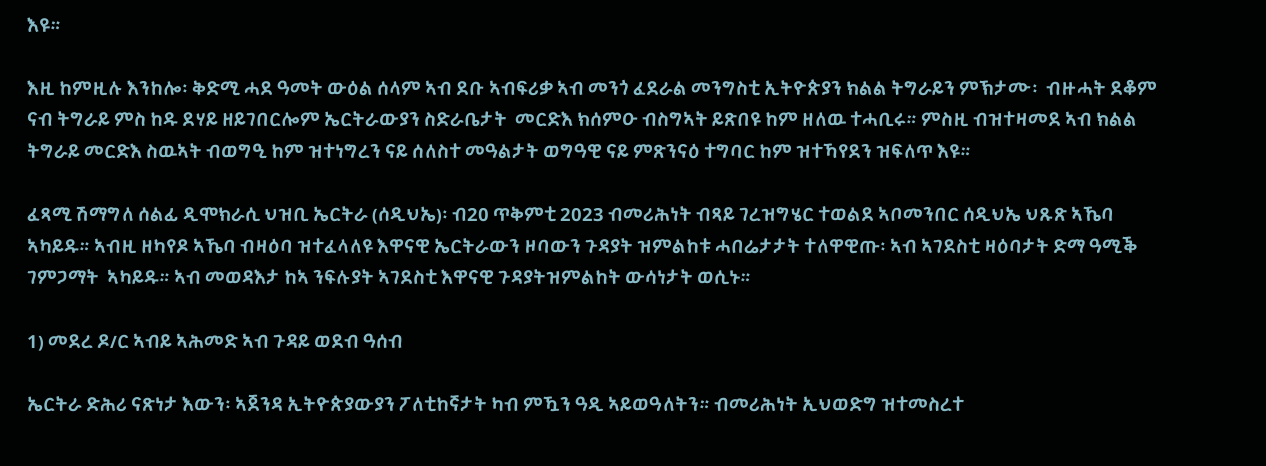እዩ።

እዚ ከምዚሉ እንከሎ፡ ቅድሚ ሓደ ዓመት ውዕል ሰላም ኣብ ደቡ ኣብፍሪቃ ኣብ መንጎ ፈደራል መንግስቲ ኢትዮጵያን ክልል ትግራይን ምኽታሙ፡  ብዙሓት ደቆም ናብ ትግራይ ምስ ከዱ ደሃይ ዘይገበርሎም ኤርትራውያን ስድራቤታት  መርድእ ክሰምዑ ብስግኣት ይጽበዩ ከም ዘለዉ ተሓቢሩ። ምስዚ ብዝተዛመደ ኣብ ክልል ትግራይ መርድእ ስዉኣት ብወግዒ ከም ዝተነግረን ናይ ሰለስተ መዓልታት ወግዓዊ ናይ ምጽንናዕ ተግባር ከም ዝተኻየደን ዝፍለጥ እዩ።

ፈጻሚ ሽማግለ ሰልፊ ዲሞክራሲ ህዝቢ ኤርትራ (ሰዲህኤ)፡ ብ20 ጥቅምቲ 2023 ብመሪሕነት ብጻይ ገረዝግሄር ተወልደ ኣቦመንበር ሰዲህኤ ህጹጽ ኣኼባ ኣካይዱ። ኣብዚ ዘካየዶ ኣኼባ ብዛዕባ ዝተፈላለዩ እዋናዊ ኤርትራውን ዞባውን ጉዳያት ዝምልከቱ ሓበሬታታት ተለዋዊጡ፡ ኣብ ኣገደስቲ ዛዕባታት ድማ ዓሚቕ ገምጋማት  ኣካይዱ። ኣብ መወዳእታ ከኣ ንፍሉያት ኣገደስቲ እዋናዊ ጉዳያትዝምልከት ውሳነታት ወሲኑ።

1) መደረ ዶ/ር ኣብይ ኣሕመድ ኣብ ጉዳይ ወደብ ዓሰብ

ኤርትራ ድሕሪ ናጽነታ እውን፡ ኣጀንዳ ኢትዮጵያውያን ፖለቲከኛታት ካብ ምዃን ዓዲ ኣይወዓለትን። ብመሪሕነት ኢህወድግ ዝተመስረተ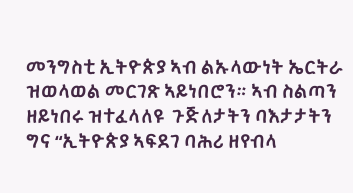መንግስቲ ኢትዮጵያ ኣብ ልኡላውነት ኤርትራ ዝወላወል መርገጽ ኣይነበሮን። ኣብ ስልጣን ዘይነበሩ ዝተፈላለዩ  ጉጅለታትን ባእታታትን ግና “ኢትዮጵያ ኣፍደገ ባሕሪ ዘየብላ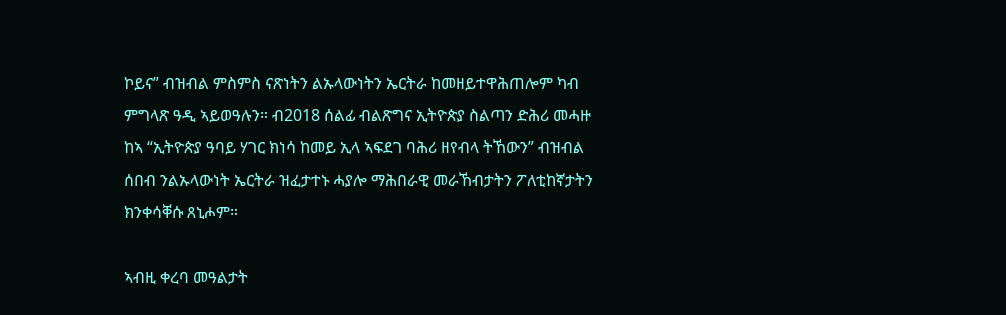ኮይና” ብዝብል ምስምስ ናጽነትን ልኡላውነትን ኤርትራ ከመዘይተዋሕጠሎም ካብ ምግላጽ ዓዲ ኣይወዓሉን። ብ2018 ሰልፊ ብልጽግና ኢትዮጵያ ስልጣን ድሕሪ መሓዙ ከኣ “ኢትዮጵያ ዓባይ ሃገር ክነሳ ከመይ ኢላ ኣፍደገ ባሕሪ ዘየብላ ትኸውን” ብዝብል ሰበብ ንልኡላውነት ኤርትራ ዝፈታተኑ ሓያሎ ማሕበራዊ መራኸብታትን ፖለቲከኛታትን ክንቀሳቐሱ ጸኒሖም።

ኣብዚ ቀረባ መዓልታት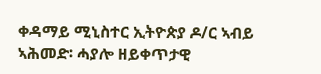ቀዳማይ ሚኒስተር ኢትዮጵያ ዶ/ር ኣብይ ኣሕመድ፡ ሓያሎ ዘይቀጥታዊ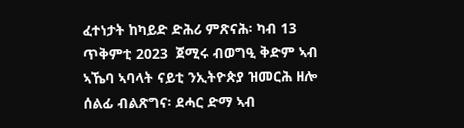ፈተነታት ከካይድ ድሕሪ ምጽናሕ፡ ካብ 13 ጥቅምቲ 2023  ጀሚሩ ብወግዒ ቅድም ኣብ ኣኼባ ኣባላት ናይቲ ንኢትዮጵያ ዝመርሕ ዘሎ ሰልፊ ብልጽግና፡ ደሓር ድማ ኣብ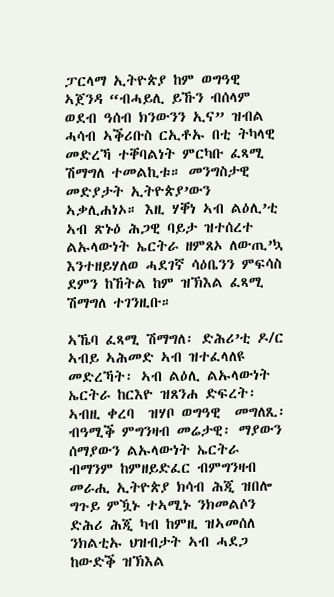ፓርላማ ኢትዮጵያ ከም ወግዓዊ ኣጀንዳ “ብሓይሊ ይኹን ብሰላም  ወደብ ዓሰብ ክንውንን ኢና” ዝብል ሓሳብ ኣቕሪቡስ ርኢቶኡ በቲ ትካላዊ መድረኻ ተቐባልነት ምርካቡ ፈጻሚ ሽማግለ ተመልኪቱ። መንግስታዊ መድያታት ኢትዮጵያ’ውን ኣቃሊሐነኦ። እዚ ሃቐነ ኣብ ልዕሊ’ቲ ኣብ ጽኑዕ ሕጋዊ ባይታ ዝተሰረተ  ልኡላውነት ኤርትራ ዘምጸኦ ለውጢ’ኳ እንተዘይሃለወ ሓደገኛ ሳዕቤንን ምፍሳስ ደምን ከኸትል ከም ዝኽእል ፈጻሚ ሽማግለ ተገንዚቡ።

ኣኼባ ፈጻሚ ሽማግለ፡ ድሕሪ’ቲ ዶ/ር ኣብይ ኣሕመድ ኣብ ዝተፈላለዩ መድረኻት፡ ኣብ ልዕሊ ልኡላውነት ኤርትራ ከርእዮ ዝጸንሐ ድፍረት፡  ኣብዚ ቀረባ  ዝሃቦ ወግዓዊ  መግለጺ፡ ብዓሚቕ ምግንዛብ መሬታዊ፡ ማያውን ሰማያውን ልኡላውነት ኤርትራ ብማንም ከምዘይድፈር ብምግንዛብ መራሒ ኢትዮጵያ ክሳብ ሕጂ ዝበሎ ግጉይ ምዃኑ ተኣሚኑ ንክመልሶን ድሕሪ ሕጂ ካብ ከምዚ ዝኣመሰለ ንክልቲኡ ህዝብታት ኣብ ሓደጋ ከውድቕ ዝኽእል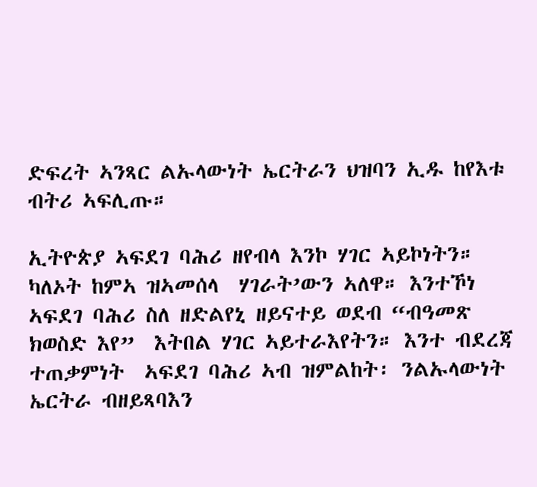ድፍረት ኣንጻር ልኡላውነት ኤርትራን ህዝባን ኢዱ ከየእቱ ብትሪ ኣፍሊጡ።

ኢትዮጵያ ኣፍደገ ባሕሪ ዘየብላ እንኮ ሃገር ኣይኮነትን። ካለኦት ከምኣ ዝኣመሰላ  ሃገራት’ውን ኣለዋ። እንተኾነ ኣፍደገ ባሕሪ ስለ ዘድልየኒ ዘይናተይ ወደብ “ብዓመጽ ክወስድ እየ”  እትበል ሃገር ኣይተራእየትን። እንተ ብደረጃ  ተጠቃምነት  ኣፍደገ ባሕሪ ኣብ ዝምልከት፡ ንልኡላውነት ኤርትራ ብዘይጻባእን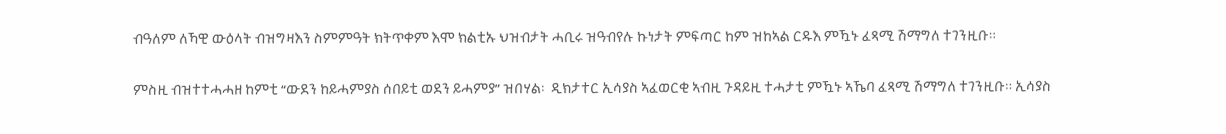ብዓለም ለኻዊ ውዕላት ብዝግዛእን ስምምዓት ክትጥቀም እሞ ክልቲኡ ህዝብታት ሓቢሩ ዝዓብየሉ ኩነታት ምፍጣር ከም ዝከኣል ርዱእ ምዃኑ ፈጻሚ ሽማግለ ተገንዚቡ።

ምስዚ ብዝተተሓሓዘ ከምቲ “ውደን ከይሓምያስ ሰበይቲ ወደን ይሓምያ” ዝበሃል፡  ዲክታተር ኢሳያስ ኣፈወርቂ ኣብዚ ጉዳይዚ ተሓታቲ ምዃኑ ኣኼባ ፈጻሚ ሽማግለ ተገንዚቡ። ኢሳያስ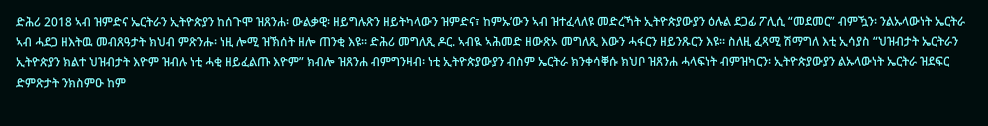ድሕሪ 2018 ኣብ ዝምድና ኤርትራን ኢትዮጵያን ከሰጉሞ ዝጸንሐ፡ ውልቃዊ፡ ዘይግሉጽን ዘይትካላውን ዝምድና፣ ከምኡ’ውን ኣብ ዝተፈላለዩ መድረኻት ኢትዮጵያውያን ዕሉል ደጋፊ ፖሊሲ “መደመር” ብምዃን፡ ንልኡላውነት ኤርትራ ኣብ ሓደጋ ዘእትዉ መብጸዓታት ክህብ ምጽንሑ፡ ነዚ ሎሚ ዝኽሰት ዘሎ ጠንቂ እዩ። ድሕሪ መግለጺ ዶር. ኣብዪ ኣሕመድ ዘውጽኦ መግለጺ እውን ሓፋርን ዘይንጹርን እዩ። ስለዚ ፈጻሚ ሽማግለ እቲ ኢሳያስ “ህዝብታት ኤርትራን ኢትዮጵያን ክልተ ህዝብታት እዮም ዝብሉ ነቲ ሓቂ ዘይፈልጡ እዮም” ክብሎ ዝጸንሐ ብምግንዛብ፡ ነቲ ኢትዮጵያውያን ብስም ኤርትራ ክንቀሳቐሱ ክህቦ ዝጸንሐ ሓላፍነት ብምዝካርን፡ ኢትዮጵያውያን ልኡላውነት ኤርትራ ዝደፍር ድምጽታት ንክስምዑ ከም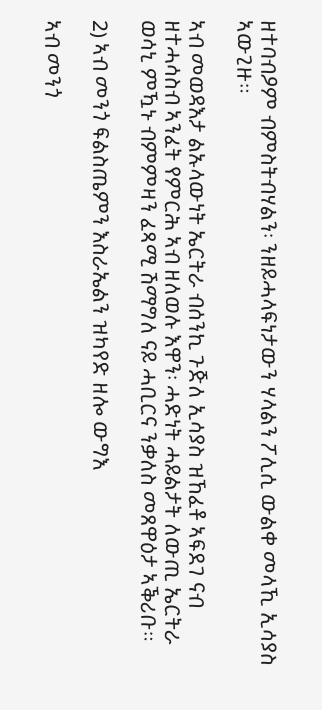ዘተባብዖም ብምስትብሃልን፡ ንዘይሓላፍነታውን ሃላልን ፖሊሲ ውልቀ መላኺ ኢሳያስ  ኣውጊዙ።

ኣብ መወዳእታ ልኡላውነት ኤርትራ ብሰንኪ ጉጅለ ኢሳያስ ዝኸፈቶ ኣፍደገ ናብ ዘተሓሳስብ ኣንፈት የምርሕ ኣብ ዘለወሉ እዋን፡ ሓድነት ሓይልታት ለውጢ ኤርትራ ወሳኒ ምዃኑ ብምምዛን ፈጻሚ ሽማግለ ናይ ሓቢርና ንቃለስ መጸዋዕታ ኣቕሪቡ።

2) ኣብ መንጎ ፍልስጤምን እስራኤልን ዝካየድ ዘሎ ውግእ

ኣብ መንጎ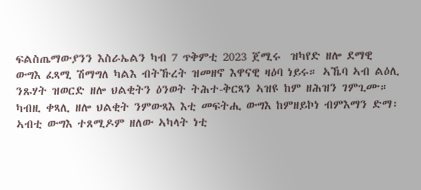ፍልስጤማውያንን እስራኤልን ካብ 7 ጥቅምቲ 2023 ጀሚሩ  ዝካየድ ዘሎ ደማዊ ውግእ ፈጻሚ ሽማግለ ካልእ ብትኹረት ዝመዘኖ እዋናዊ ዛዕባ ነይሩ። ኣኼባ ኣብ ልዕሊ ንጹሃት ዝወርድ ዘሎ ህልቂትን ዕንወት ትሕተ-ቅርጻን ኣዝዩ ከም ዘሕዝን ገምጊሙ። ካብዚ ቀጻሊ ዘሎ ህልቂት ንምውጻእ እቲ መፍትሒ ውግእ ከምዘይኮነ ብምእማን ድማ፡ ኣብቲ ውግእ ተጸሚዶም ዘለው ኣካላት ነቲ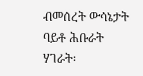ብመሰረት ውሳኔታት ባይቶ ሕቡራት ሃገራት፡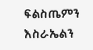ፍልስጤምን እስራኤልን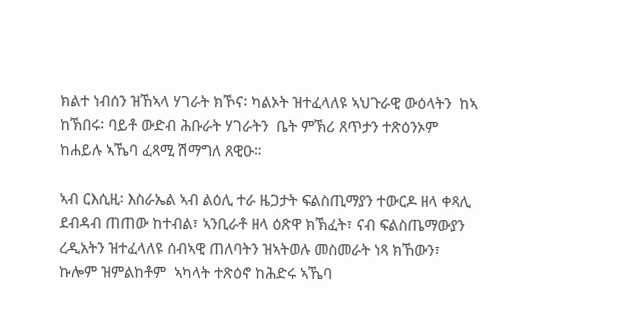ክልተ ነብሰን ዝኸኣላ ሃገራት ክኾና፡ ካልኦት ዝተፈላለዩ ኣህጉራዊ ውዕላትን  ከኣ ከኽበሩ፡ ባይቶ ውድብ ሕቡራት ሃገራትን  ቤት ምኽሪ ጸጥታን ተጽዕንኦም ከሐይሉ ኣኼባ ፈጻሚ ሽማግለ ጸዊዑ።

ኣብ ርእሲዚ፡ እስራኤል ኣብ ልዕሊ ተራ ዜጋታት ፍልስጢማያን ተውርዶ ዘላ ቀጻሊ ደብዳብ ጠጠው ከተብል፣ ኣንቢራቶ ዘላ ዕጽዋ ክኽፈት፣ ናብ ፍልስጤማውያን ረዲአትን ዝተፈላለዩ ሰብኣዊ ጠለባትን ዝኣትወሉ መስመራት ነጻ ክኸውን፣ ኩሎም ዝምልከቶም  ኣካላት ተጽዕኖ ከሕድሩ ኣኼባ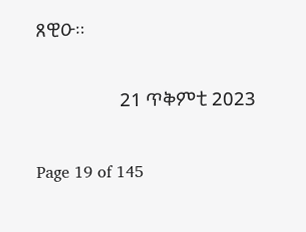ጸዊዑ።

                     21 ጥቅምቲ 2023

Page 19 of 145